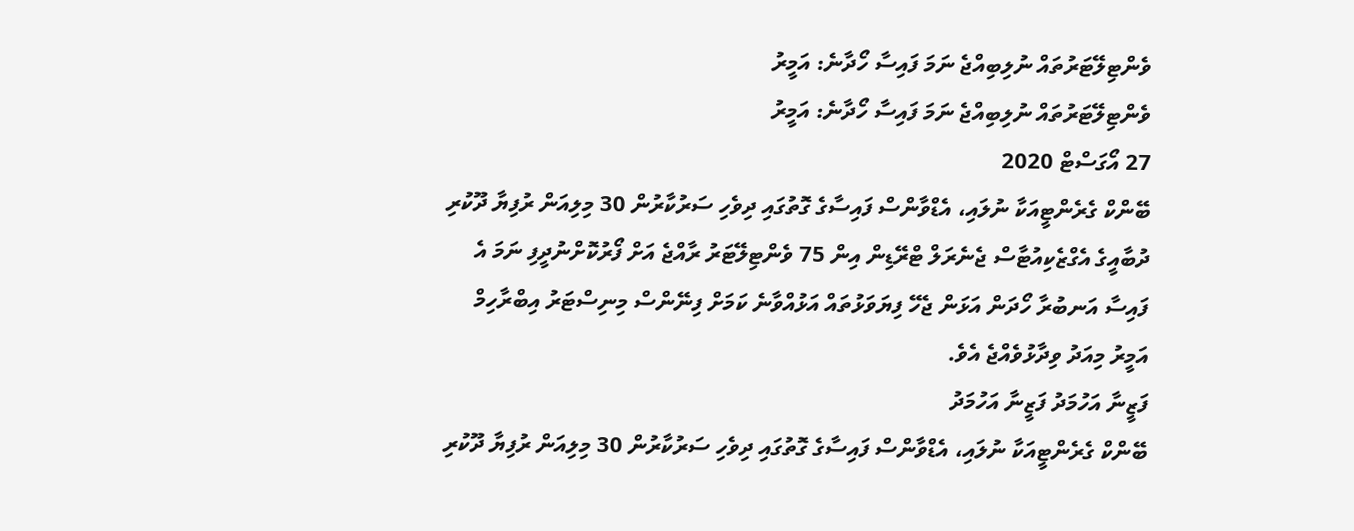ވެންޓިލޭޓަރުތައް ނުލިބިއްޖެ ނަމަ ފައިސާ ހޯދާނެ: އަމީރު
ވެންޓިލޭޓަރުތައް ނުލިބިއްޖެ ނަމަ ފައިސާ ހޯދާނެ: އަމީރު
27 އޯގަސްޓް 2020
ބޭންކް ގެރެންޓީއަކާ ނުލައި، އެޑްވާންސް ފައިސާގެ ގޮތުގައި ދިވެހި ސަރުކާރުން 30 މިލިއަން ރުފިޔާ ދޫކުރި ދުބާއީގެ އެގްޒެކިއުޓާސް ޖެނެރަލް ޓްރޭޑިން އިން 75 ވެންޓިލޭޓަރު ރާއްޖެ އަށް ފޯރުކޮށްނުދީފި ނަމަ އެ ފައިސާ އަނބުރާ ހޯދަން އަޅަން ޖެހޭ ފިޔަވަޅުތައް އަޅުއްވާނެ ކަމަށް ފިނޭންސް މިނިސްޓަރު އިބްރާހިމް އަމީރު މިއަދު ވިދާޅުވެއްޖެ އެވެ.
ފަޒީނާ އަހުމަދު ފަޒީނާ އަހުމަދު
ބޭންކް ގެރެންޓީއަކާ ނުލައި، އެޑްވާންސް ފައިސާގެ ގޮތުގައި ދިވެހި ސަރުކާރުން 30 މިލިއަން ރުފިޔާ ދޫކުރި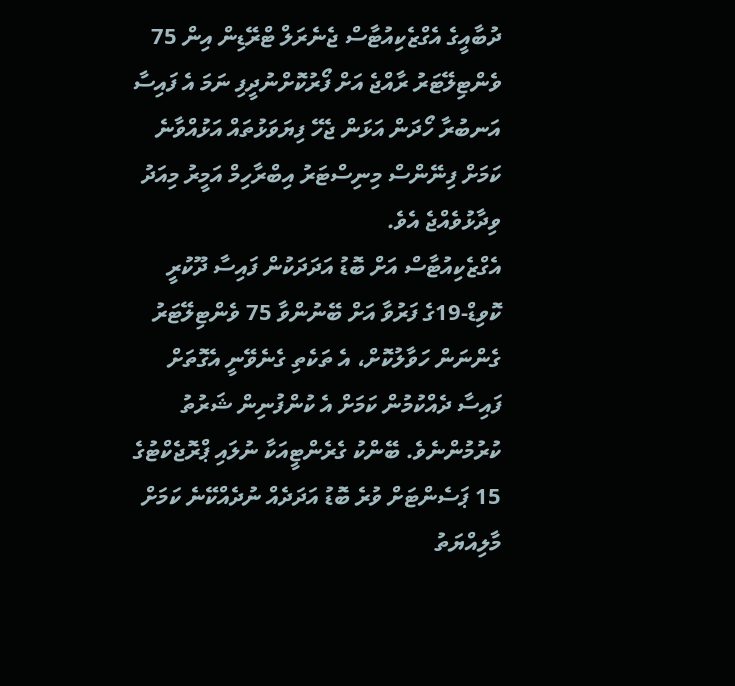ދުބާއީގެ އެގްޒެކިއުޓާސް ޖެނެރަލް ޓްރޭޑިން އިން 75 ވެންޓިލޭޓަރު ރާއްޖެ އަށް ފޯރުކޮށްނުދީފި ނަމަ އެ ފައިސާ އަނބުރާ ހޯދަން އަޅަން ޖެހޭ ފިޔަވަޅުތައް އަޅުއްވާނެ ކަމަށް ފިނޭންސް މިނިސްޓަރު އިބްރާހިމް އަމީރު މިއަދު ވިދާޅުވެއްޖެ އެވެ.
އެގްޒެކިއުޓާސް އަށް ބޮޑު އަދަދަކުން ފައިސާ ދޫކުރީ ކޮވިޑް-19ގެ ފަރުވާ އަށް ބޭނުންވާ 75 ވެންޓިލޭޓަރު ގެންނަން ހަވާލުކޮށް، އެ ތަކެތި ގެނެވޭނީ އެގޮތަށް ފައިސާ ދެއްކުމުން ކަމަށް އެ ކުންފުނިން ޝަރުތު ކުރުމުންނެވެ. ބޭންކު ގެރެންޓީއަކާ ނުލައި ޕްރޮޖެކްޓުގެ 15 ޕަސެންޓަށް ވުރެ ބޮޑު އަދަދެއް ނުދެއްކޭނެ ކަމަށް މާލިއްޔަތު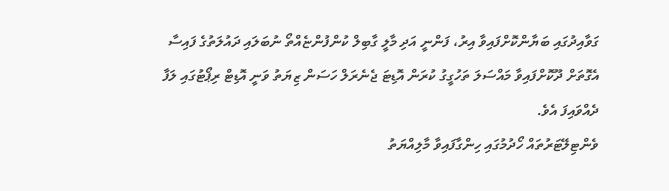ގަވާއިދުގައި ބަޔާންކޮށްފައިވާ އިރު، ފަންނީ އަދި މާލީ ގާބިލް ކުންފުންޏެއްތޯ ނުބަލައި ދައުލަތުގެ ފައިސާ އެގޮތަށް ދޫކޮށްފައިވާ މައްސަލަ ތަހުގީގު ކުރަން އޮޑިޓަ ޖެނެރަލް ހަސަން ޒިޔަތު ވަނީ އޮޑިޓް ރިޕޯޓުގައި ލަފާ ދެއްވައިފަ އެވެ.
ވެންޓިލޭޓަރުތައް ހޯދުމުގައި ހިންގާފައިވާ މާލިއްޔަތު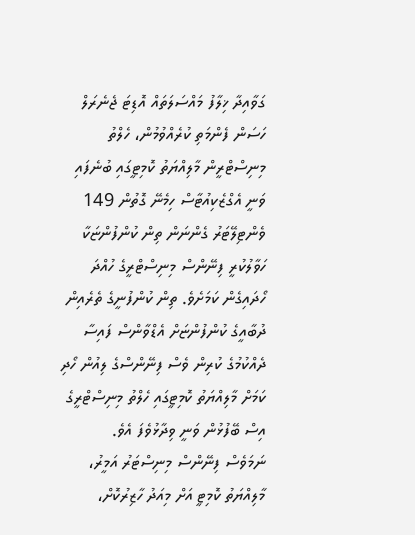ގަވާއިދާ ޚިލާފު މައްސަލަތައް އޮޑިޓަ ޖެނެރަލް ހަސަން ފެންމަތި ކުރެއްވުމުން، ހެލްތު މިނިސްޓްރީން މާލިއްޔަތު ކޮމިޓީގައި ބުނެފައި ވަނީ އެގްޒެކިއުޓާސް ހިމެނޭ ގޮތުން 149 ވެންޓިލޭޓަރު ގެންނަން ތިން ކުންފުންޏަކާ ހަވާލުކުރީ ފިނޭންސް މިނިސްޓްރީގެ ހުއްދަ ހޯދައިގެން ކަމަށެވެ. ތިން ކުންފުނީގެ ތެރެއިން ދުބާއީގެ ކުންފުންޏަށް އެޑްވާންސް ފައިސާ ދެއްކުމުގެ ކުރިން ވެސް ފިނޭންސްގެ ލިއުން ހޯދި ކަމަށް މާލިއްޔަތު ކޮމިޓީގައި ހެލްތު މިނިސްޓްރީގެ އިސް ބޭފުޅުން ވަނީ ވިދާޅުވެފަ އެވެ.
ނަމަވެސް ފިނޭންސް މިނިސްޓަރު އަމީރު، މާލިއްޔަތު ކޮމިޓީ އަށް މިއަދު ހާޒިރުކޮށް،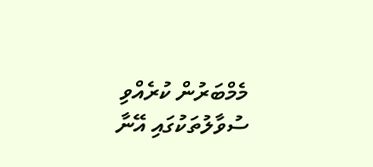މެމްބަރުން ކުރެއްވި ސުވާލުތަކުގައި އޭނާ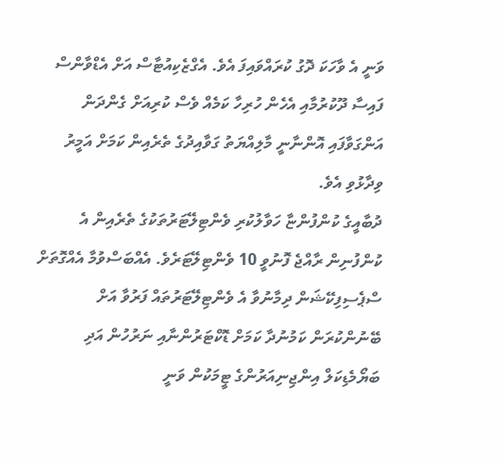ވަނީ އެ ވާހަކަ ދޮގު ކުރައްވައިފަ އެވެ. އެގްޒެކިއުޓާސް އަށް އެޑްވާންސް ފައިސާ ދޫކުރުމާއި އެހެން ހުރިހާ ކަމެއް ވެސް ކުރިއަށް ގެންދަން އަންގަވާފައި އޮންނާނީ މާލިއްޔަތު ގަވާއިދުގެ ތެރެއިން ކަމަށް އަމީރު ވިދާޅުވި އެވެ.
ދުބާއީގެ ކުންފުންޏާ ހަވާލުކުރި ވެންޓިލޭޓަރުތަކުގެ ތެރެއިން އެ ކުންފުނިން ރާއްޖެ ފޮނުވީ 10 ވެންޓިލޭޓަރެވެ. އެއްބަސްވުމާ އެއްގޮތަށް ސްޕެސިފިކޭޝަން ދިމާނުވާ އެ ވެންޓިލޭޓަރުތައް ފަރުވާ އަށް ބޭނުންކުރަން ކަމުނުދާ ކަމަށް ޑޮކްޓަރުންނާއި ނަރުހުން އަދި ބަޔޯމެޑިކަލް އިންޖިނިއަރުންގެ ޓީމަކުން ވަނީ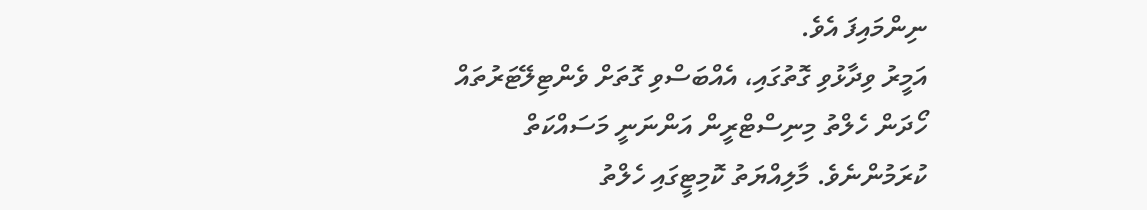ނިންމައިފަ އެވެ.
އަމީރު ވިދާޅުވި ގޮތުގައި، އެއްބަސްވި ގޮތަށް ވެންޓިލޭޓަރުތައް ހޯދަން ހެލްތު މިނިސްޓްރީން އަންނަނީ މަސައްކަތް ކުރަމުންނެވެ. މާލިއްޔަތު ކޮމިޓީގައި ހެލްތު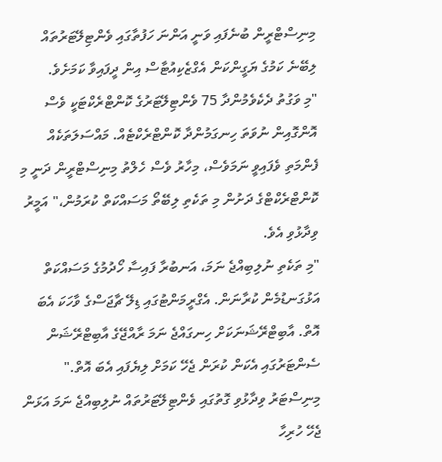މިނިސްޓްރީން ބުނެފައި ވަނީ އަންނަ ހަފުތާގައި ވެންޓިލޭޓަރުތައް ލިބޭނެ ކަމުގެ ޔަގީންކަން އެގްޒެކިއުޓާސް އިން ދީފައިވާ ކަމަށެވެ.
"މި ވަގުތު ދެކެވެމުންދާ 75 ވެންޓިލޭޓަރުގެ ކޮންޓްރެކްޓަކީ ވެސް އޮންގޮއިން ނުވަތަ ހިނގަމުންދާ ކޮންޓްރެކްޓެއް. މައްސަލަތަކެއް ފެންމަތި ވެފައިވީ ނަމަވެސް، މިހާރު ވެސް ހެލްތު މިނިސްޓްރީން ދަނީ މި ކޮންޓްރެކްޓްގެ ދަށުން މި ތަކެތި ލިބޭތޯ މަސައްކަތް ކުރަމުން،" އަމީރު ވިދާޅުވި އެވެ.
"މި ތަކެތި ނުލިބިއްޖެ ނަމަ، އަނބުރާ ފައިސާ ހޯދުމުގެ މަސައްކަތް އަޅުގަނޑުމެން ކުރާނަން. އެގްރީމަންޓުގައި ޑިލޭ ޗާޖަސްގެ ވާހަކަ އެބަ އޮތް. އާބިޓްރޭޝަނަކަށް ހިނގައްޖެ ނަމަ ރާއްޖޭގެ އާބިޓްރޭޝަން ސެންޓަރުގައި އެކަން ކުރަން ޖެހޭ ކަމަށް ލިޔެފައި އެބަ އޮތް."
މިނިސްޓަރު ވިދާޅުވި ގޮތުގައި ވެންޓިލޭޓަރުތައް ނުލިބިއްޖެ ނަމަ އަޅަން ޖެހޭ ހުރިހާ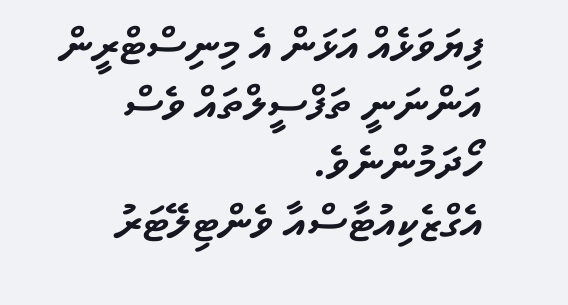ފިޔަވަޅެއް އަޅަން އެ މިނިސްޓްރީން އަންނަނީ ތަފްސީލްތައް ވެސް ހޯދަމުންނެވެ.
އެގްޒެކިއުޓާސްއާ ވެންޓިލޭޓަރު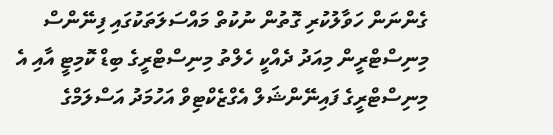ގެންނަން ހަވާލުކުރި ގޮތުން ނުކުތް މައްސަލަތަކުގައި ފިނޭންސް މިނިސްޓްރީން މިއަދު ދެއްކީ ހެލްތު މިނިސްޓްރީގެ ބިޑް ކޮމިޓީ އާއި އެ މިނިސްޓްރީގެ ފައިނޭންޝަލް އެގްޒެކްޓިވް އަހުމަދު އަސްލަމްގެ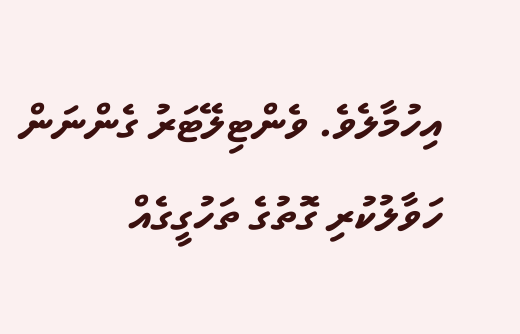އިހުމާލެވެ. ވެންޓިލޭޓަރު ގެންނަން ހަވާލުކުރި ގޮތުގެ ތަހުގީގެއް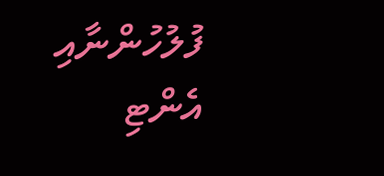ފުލުހުންނާއި އެންޓި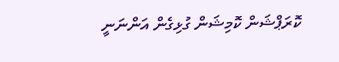ކޮރަޕްޝަން ކޮމިޝަން ގުޅިގެން އަންނަނީ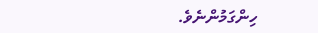ހިންގަމުންނެވެ.